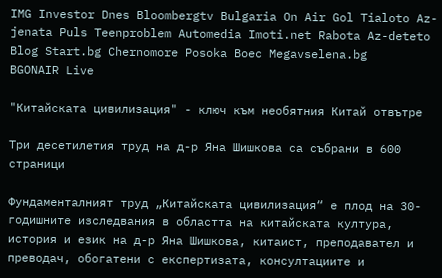IMG Investor Dnes Bloombergtv Bulgaria On Air Gol Tialoto Az-jenata Puls Teenproblem Automedia Imoti.net Rabota Az-deteto Blog Start.bg Chernomore Posoka Boec Megavselena.bg
BGONAIR Live

"Китайската цивилизация" - ключ към необятния Китай отвътре

Три десетилетия труд на д-р Яна Шишкова са събрани в 600 страници

Фундаменталният труд „Китайската цивилизация“ е плод на 30-годишните изследвания в областта на китайската култура, история и език на д-р Яна Шишкова, китаист, преподавател и преводач, обогатени с експертизата, консултациите и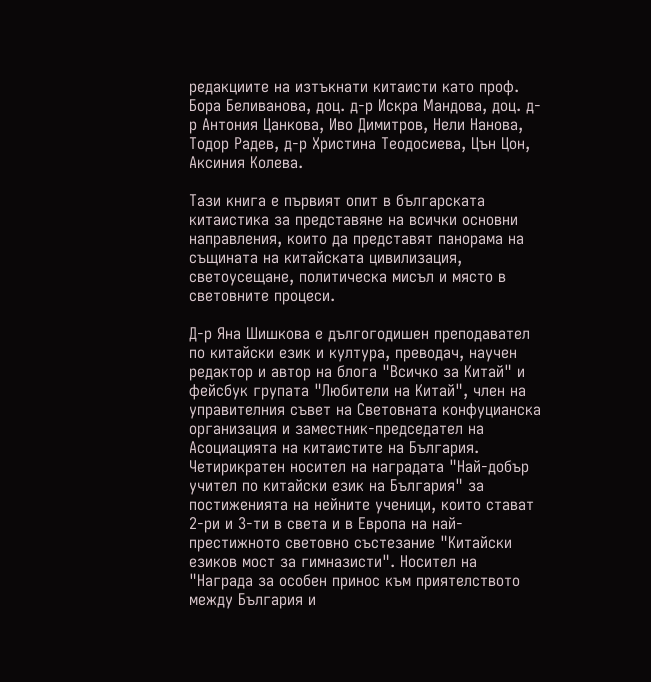редакциите на изтъкнати китаисти като проф. Бора Беливанова, доц. д-р Искра Мандова, доц. д-р Антония Цанкова, Иво Димитров, Нели Нанова, Тодор Радев, д-р Христина Теодосиева, Цън Цон, Аксиния Колева.

Тази книга е първият опит в българската китаистика за представяне на всички основни направления, които да представят панорама на същината на китайската цивилизация, светоусещане, политическа мисъл и място в световните процеси.

Д-р Яна Шишкова е дългогодишен преподавател по китайски език и култура, преводач, научен редактор и автор на блога "Всичко за Китай" и фейсбук групата "Любители на Китай", член на управителния съвет на Световната конфуцианска организация и заместник-председател на Асоциацията на китаистите на България. Четирикратен носител на наградата "Най-добър учител по китайски език на България" за постиженията на нейните ученици, които стават 2-ри и 3-ти в света и в Европа на най-престижното световно състезание "Китайски езиков мост за гимназисти". Носител на "Награда за особен принос към приятелството между България и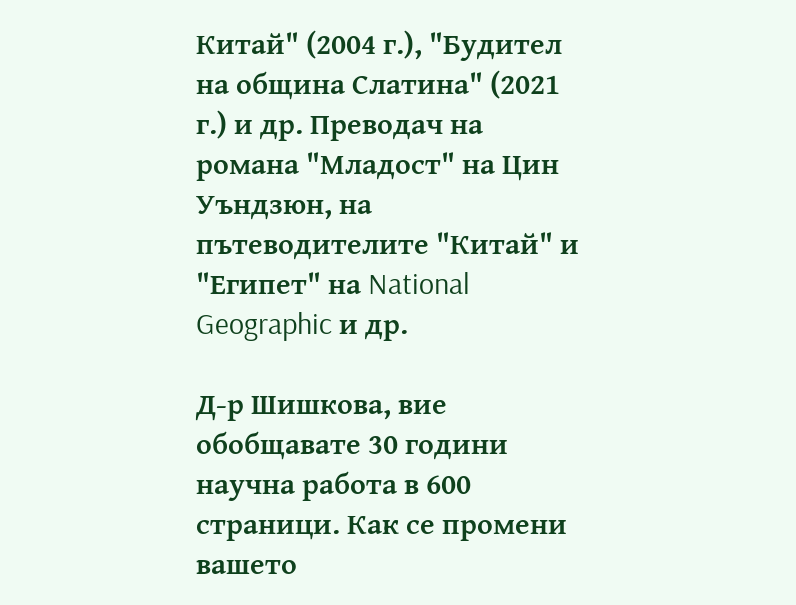Китай" (2004 г.), "Будител на община Слатина" (2021 г.) и др. Преводач на романа "Младост" на Цин Уъндзюн, на пътеводителите "Китай" и "Египет" на National Geographic и др.

Д-р Шишкова, вие обобщавате 30 години научна работа в 600 страници. Как се промени вашето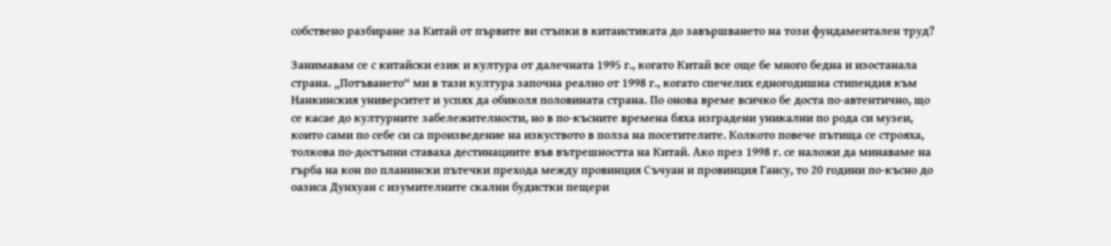собствено разбиране за Китай от първите ви стъпки в китаистиката до завършването на този фундаментален труд?

Занимавам се с китайски език и култура от далечната 1995 г., когато Китай все още бе много бедна и изостанала страна. „Потъването“ ми в тази култура започна реално от 1998 г., когато спечелих едногодишна стипендия към Нанкинския университет и успях да обиколя половината страна. По онова време всичко бе доста по-автентично, що се касае до културните забележителности, но в по-късните времена бяха изградени уникални по рода си музеи, които сами по себе си са произведение на изкуството в полза на посетителите. Колкото повече пътища се строяха, толкова по-достъпни ставаха дестинациите във вътрешността на Китай. Ако през 1998 г. се наложи да минаваме на гърба на кон по планински пътечки прехода между провинция Съчуан и провинция Гансу, то 20 години по-късно до оазиса Дунхуан с изумителните скални будистки пещери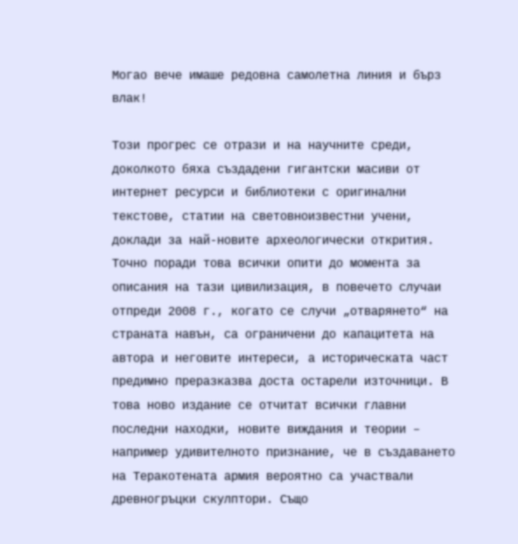Могао вече имаше редовна самолетна линия и бърз влак!

Този прогрес се отрази и на научните среди, доколкото бяха създадени гигантски масиви от интернет ресурси и библиотеки с оригинални текстове, статии на световноизвестни учени, доклади за най-новите археологически открития. Точно поради това всички опити до момента за описания на тази цивилизация, в повечето случаи отпреди 2008 г., когато се случи „отварянето“ на страната навън, са ограничени до капацитета на автора и неговите интереси, а историческата част предимно преразказва доста остарели източници. В това ново издание се отчитат всички главни последни находки, новите виждания и теории – например удивителното признание, че в създаването на Теракотената армия вероятно са участвали древногръцки скулптори. Също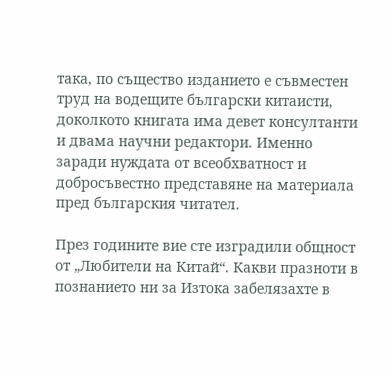така, по същество изданието е съвместен труд на водещите български китаисти, доколкото книгата има девет консултанти и двама научни редактори. Именно заради нуждата от всеобхватност и добросъвестно представяне на материала пред българския читател.

През годините вие сте изградили общност от „Любители на Китай“. Какви празноти в познанието ни за Изтока забелязахте в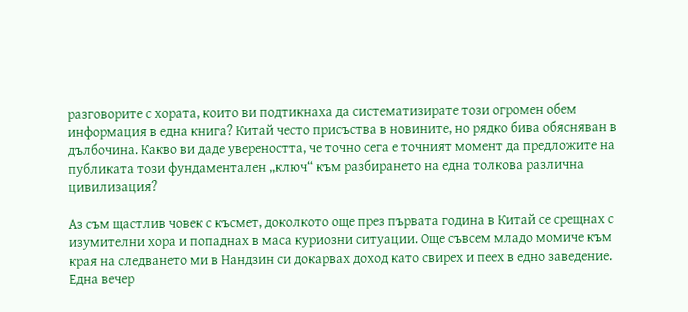разговорите с хората, които ви подтикнаха да систематизирате този огромен обем информация в една книга? Китай често присъства в новините, но рядко бива обясняван в дълбочина. Какво ви даде увереността, че точно сега е точният момент да предложите на публиката този фундаментален „ключ“ към разбирането на една толкова различна цивилизация?

Аз съм щастлив човек с късмет, доколкото още през първата година в Китай се срещнах с изумителни хора и попаднах в маса куриозни ситуации. Още съвсем младо момиче към края на следването ми в Нандзин си докарвах доход като свирех и пеех в едно заведение. Една вечер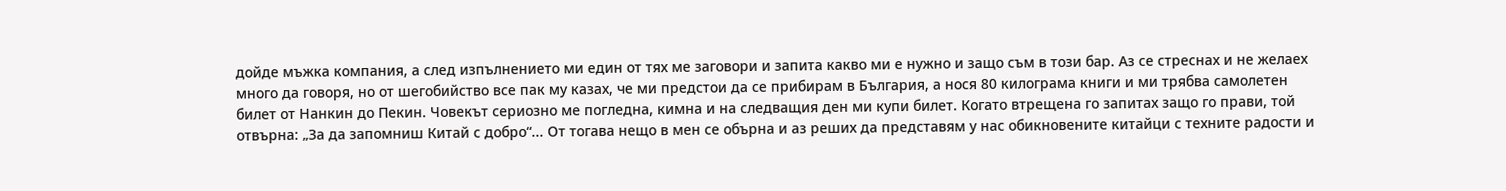дойде мъжка компания, а след изпълнението ми един от тях ме заговори и запита какво ми е нужно и защо съм в този бар. Аз се стреснах и не желаех много да говоря, но от шегобийство все пак му казах, че ми предстои да се прибирам в България, а нося 80 килограма книги и ми трябва самолетен билет от Нанкин до Пекин. Човекът сериозно ме погледна, кимна и на следващия ден ми купи билет. Когато втрещена го запитах защо го прави, той отвърна: „За да запомниш Китай с добро“... От тогава нещо в мен се обърна и аз реших да представям у нас обикновените китайци с техните радости и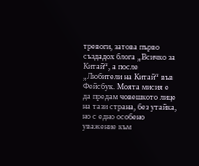тревоги, затова първо създадох блога „Всичко за Китай“, а после „Любители на Китай“ във Фейсбук. Моята мисия е да предам човешкото лице на тази страна, без утайка, но с едно особено уважение към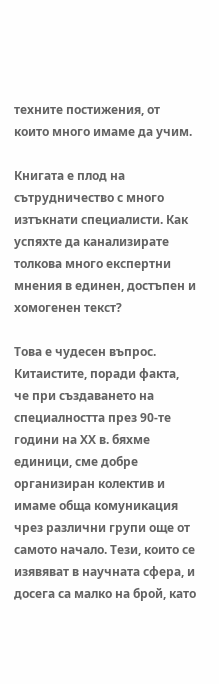техните постижения, от които много имаме да учим.

Книгата е плод на сътрудничество с много изтъкнати специалисти. Как успяхте да канализирате толкова много експертни мнения в единен, достъпен и хомогенен текст?

Това е чудесен въпрос. Китаистите, поради факта, че при създаването на специалността през 90-те години на ХХ в. бяхме единици, сме добре организиран колектив и имаме обща комуникация чрез различни групи още от самото начало. Тези, които се изявяват в научната сфера, и досега са малко на брой, като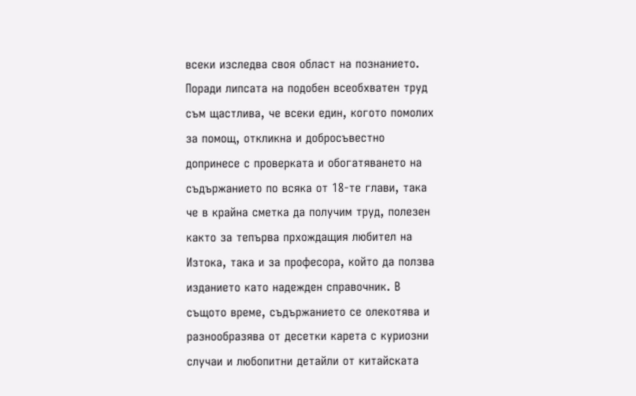всеки изследва своя област на познанието. Поради липсата на подобен всеобхватен труд съм щастлива, че всеки един, когото помолих за помощ, откликна и добросъвестно допринесе с проверката и обогатяването на съдържанието по всяка от 18-те глави, така че в крайна сметка да получим труд, полезен както за тепърва прхождащия любител на Изтока, така и за професора, който да ползва изданието като надежден справочник. В същото време, съдържанието се олекотява и разнообразява от десетки карета с куриозни случаи и любопитни детайли от китайската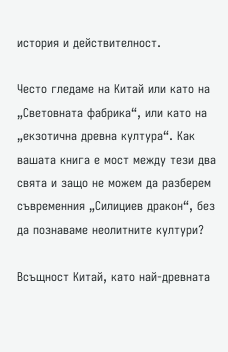история и действителност.

Често гледаме на Китай или като на „Световната фабрика“, или като на „екзотична древна култура“. Как вашата книга е мост между тези два свята и защо не можем да разберем съвременния „Силициев дракон“, без да познаваме неолитните култури?

Всъщност Китай, като най-древната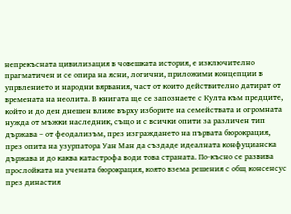непрекъсната цивилизация в човешката история, е изключително прагматичен и се опира на ясни, логични, приложими концепции в упрвлението и народни вярвания, част от които действително датират от времената на неолита. В книгата ще се запознаете с Култа към предците, който и до ден днешен влияе върху изборите на семействата и огромната нужда от мъжки наследник, също и с всички опити за различен тип държава – от феодализъм, през изграждането на първата бюрокрация, през опита на узурпатора Уан Ман да създаде идеалната конфуцианска държава и до каква катастрофа води това страната. По-късно се развива прослойката на учената бюрокрация, която взема решения с общ консенсус през династия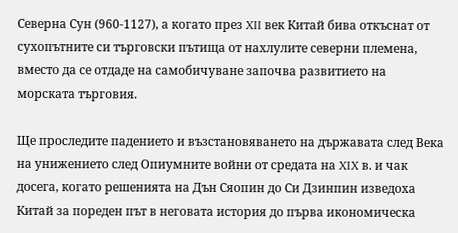Северна Сун (960-1127), а когато през XII век Китай бива откъснат от сухопътните си търговски пътища от нахлулите северни племена, вместо да се отдаде на самобичуване започва развитието на морската търговия.

Ще проследите падението и възстановяването на държавата след Века на унижението след Опиумните войни от средата на XIX в. и чак досега, когато решенията на Дън Сяопин до Си Дзинпин изведоха Китай за пореден път в неговата история до първа икономическа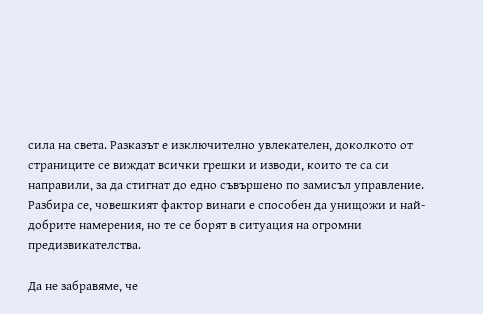сила на света. Разказът е изключително увлекателен, доколкото от страниците се виждат всички грешки и изводи, които те са си направили, за да стигнат до едно съвършено по замисъл управление. Разбира се, човешкият фактор винаги е способен да унищожи и най-добрите намерения, но те се борят в ситуация на огромни предизвикателства.

Да не забравяме, че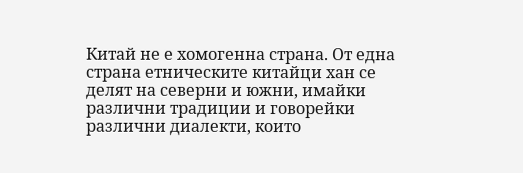Китай не е хомогенна страна. От една страна етническите китайци хан се делят на северни и южни, имайки различни традиции и говорейки различни диалекти, които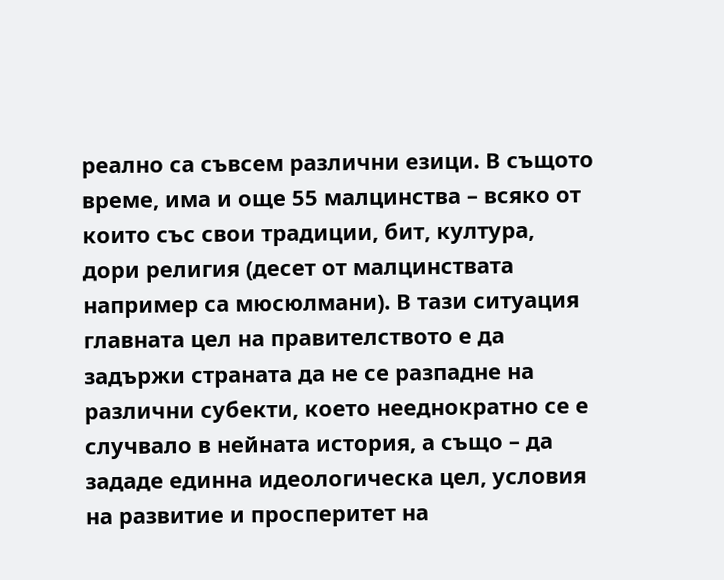реално са съвсем различни езици. В същото време, има и още 55 малцинства – всяко от които със свои традиции, бит, култура, дори религия (десет от малцинствата например са мюсюлмани). В тази ситуация главната цел на правителството е да задържи страната да не се разпадне на различни субекти, което нееднократно се е случвало в нейната история, а също – да зададе единна идеологическа цел, условия на развитие и просперитет на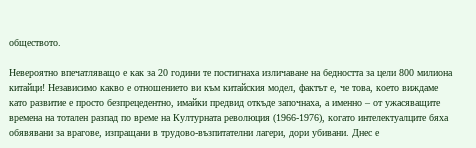обществото.

Невероятно впечатляващо е как за 20 години те постигнаха изличаване на бедността за цели 800 милиона китайци! Независимо какво е отношението ви към китайския модел, фактът е, че това, което виждаме като развитие е просто безпрецедентно, имайки предвид откъде започнаха, а именно – от ужасяващите времена на тотален разпад по време на Културната революция (1966-1976), когато интелектуалците бяха обявявани за врагове, изпращани в трудово-възпитателни лагери, дори убивани. Днес е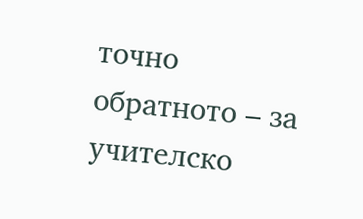точно обратното – за учителско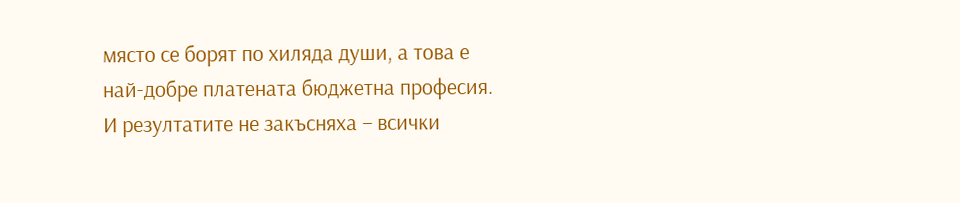място се борят по хиляда души, а това е най-добре платената бюджетна професия. И резултатите не закъсняха – всички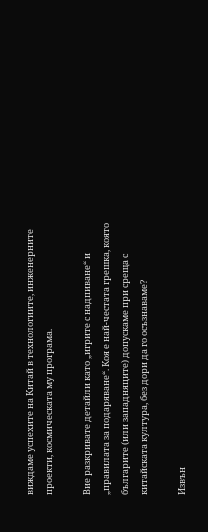виждаме успехите на Китай в технологиите, инженерните проекти, космическата му програма.

Вие разкривате детайли като „игрите с надпиване“ и „правилата за подаряване“. Коя е най-честата грешка, която българите (или западняците) допускаме при среща с китайската култура, без дори да го осъзнаваме?

Извън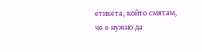етикета, който смятам, че е нужно да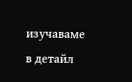изучаваме в детайл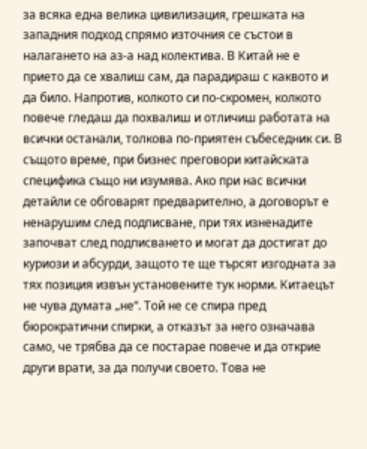за всяка една велика цивилизация, грешката на западния подход спрямо източния се състои в налагането на аз-а над колектива. В Китай не е прието да се хвалиш сам, да парадираш с каквото и да било. Напротив, колкото си по-скромен, колкото повече гледаш да похвалиш и отличиш работата на всички останали, толкова по-приятен събеседник си. В същото време, при бизнес преговори китайската специфика също ни изумява. Ако при нас всички детайли се обговарят предварително, а договорът е ненарушим след подписване, при тях изненадите започват след подписването и могат да достигат до куриози и абсурди, защото те ще търсят изгодната за тях позиция извън установените тук норми. Китаецът не чува думата „не“. Той не се спира пред бюрократични спирки, а отказът за него означава само, че трябва да се постарае повече и да открие други врати, за да получи своето. Това не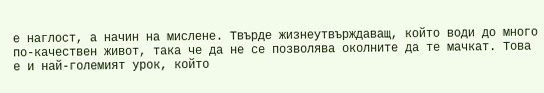е наглост, а начин на мислене. Твърде жизнеутвърждаващ, който води до много по-качествен живот, така че да не се позволява околните да те мачкат. Това е и най-големият урок, който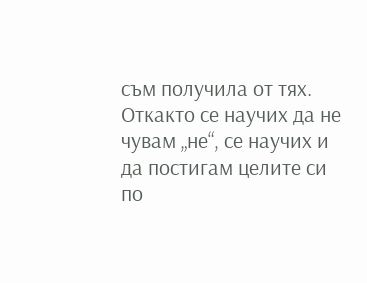съм получила от тях. Откакто се научих да не чувам „не“, се научих и да постигам целите си по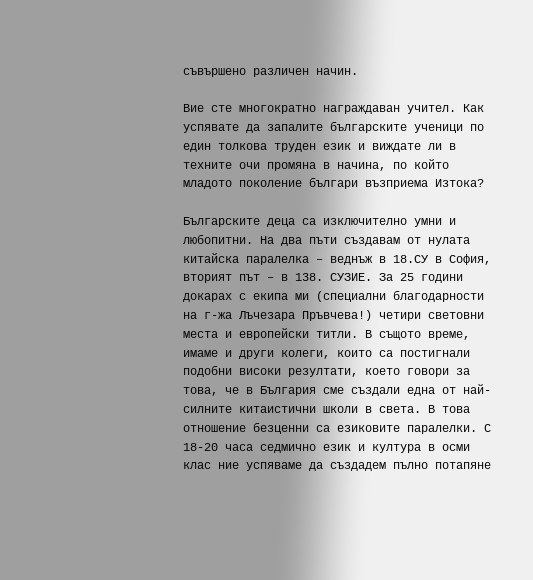съвършено различен начин.

Вие сте многократно награждаван учител. Как успявате да запалите българските ученици по един толкова труден език и виждате ли в техните очи промяна в начина, по който младото поколение българи възприема Изтока?

Българските деца са изключително умни и любопитни. На два пъти създавам от нулата китайска паралелка – веднъж в 18.СУ в София, вторият път – в 138. СУЗИЕ. За 25 години докарах с екипа ми (специални благодарности на г-жа Лъчезара Пръвчева!) четири световни места и европейски титли. В същото време, имаме и други колеги, които са постигнали подобни високи резултати, което говори за това, че в България сме създали една от най-силните китаистични школи в света. В това отношение безценни са езиковите паралелки. С 18-20 часа седмично език и култура в осми клас ние успяваме да създадем пълно потапяне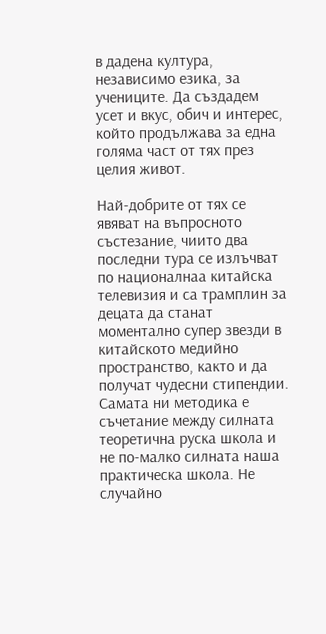в дадена култура, независимо езика, за учениците. Да създадем усет и вкус, обич и интерес, който продължава за една голяма част от тях през целия живот.

Най-добрите от тях се явяват на въпросното състезание, чиито два последни тура се излъчват по националнаа китайска телевизия и са трамплин за децата да станат моментално супер звезди в китайското медийно пространство, както и да получат чудесни стипендии. Самата ни методика е съчетание между силната теоретична руска школа и не по-малко силната наша практическа школа. Не случайно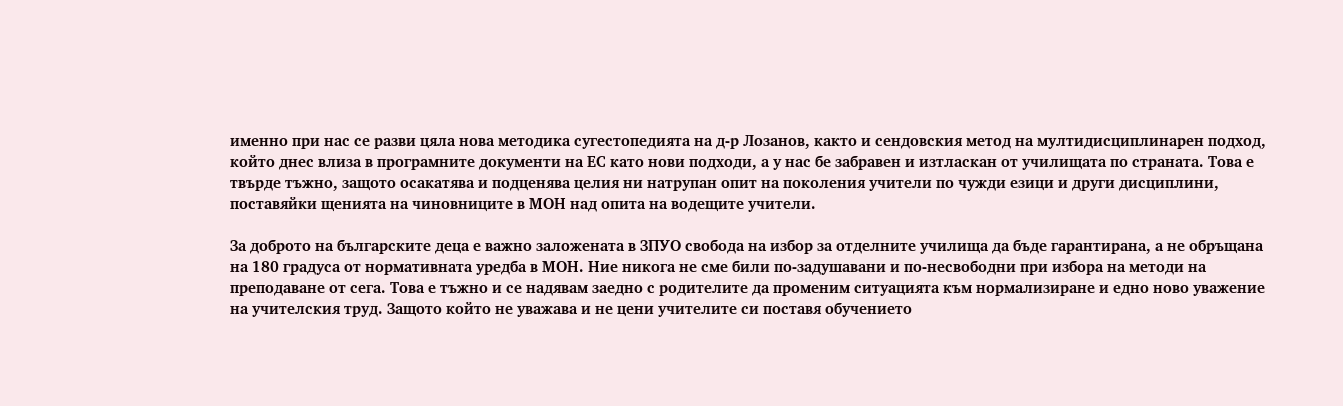именно при нас се разви цяла нова методика сугестопедията на д-р Лозанов, както и сендовския метод на мултидисциплинарен подход, който днес влиза в програмните документи на ЕС като нови подходи, а у нас бе забравен и изтласкан от училищата по страната. Това е твърде тъжно, защото осакатява и подценява целия ни натрупан опит на поколения учители по чужди езици и други дисциплини, поставяйки щенията на чиновниците в МОН над опита на водещите учители.

За доброто на българските деца е важно заложената в ЗПУО свобода на избор за отделните училища да бъде гарантирана, а не обръщана на 180 градуса от нормативната уредба в МОН. Ние никога не сме били по-задушавани и по-несвободни при избора на методи на преподаване от сега. Това е тъжно и се надявам заедно с родителите да променим ситуацията към нормализиране и едно ново уважение на учителския труд. Защото който не уважава и не цени учителите си поставя обучението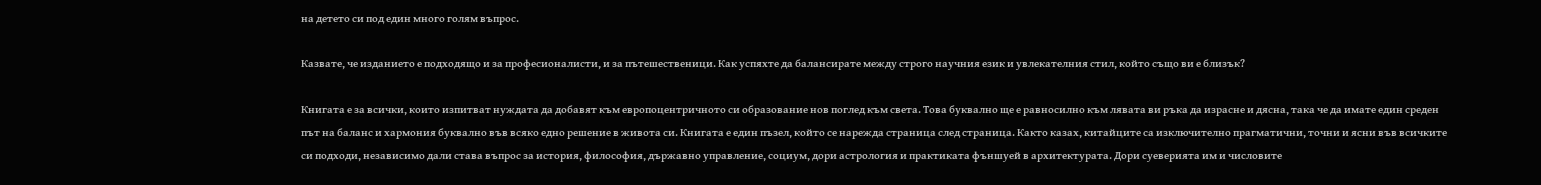на детето си под един много голям въпрос.

Казвате, че изданието е подходящо и за професионалисти, и за пътешественици. Как успяхте да балансирате между строго научния език и увлекателния стил, който също ви е близък?

Книгата е за всички, които изпитват нуждата да добавят към европоцентричното си образование нов поглед към света. Това буквално ще е равносилно към лявата ви ръка да израсне и дясна, така че да имате един среден път на баланс и хармония буквално във всяко едно решение в живота си. Книгата е един пъзел, който се нарежда страница след страница. Както казах, китайците са изключително прагматични, точни и ясни във всичките си подходи, независимо дали става въпрос за история, философия, държавно управление, социум, дори астрология и практиката фъншуей в архитектурата. Дори суеверията им и числовите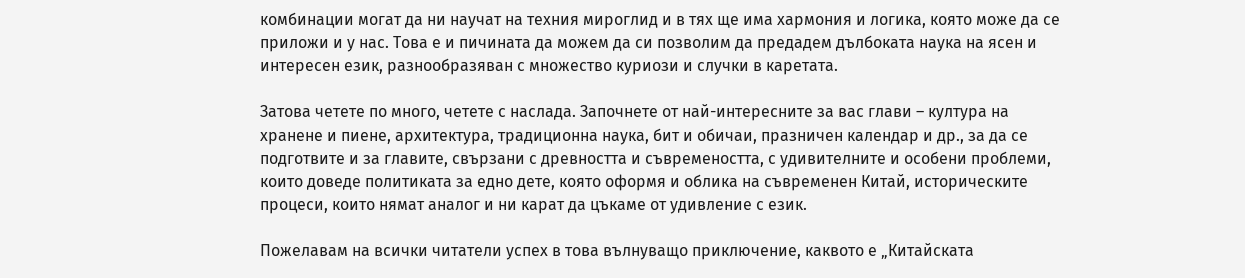комбинации могат да ни научат на техния мироглид и в тях ще има хармония и логика, която може да се приложи и у нас. Това е и пичината да можем да си позволим да предадем дълбоката наука на ясен и интересен език, разнообразяван с множество куриози и случки в каретата.

Затова четете по много, четете с наслада. Започнете от най-интересните за вас глави – култура на хранене и пиене, архитектура, традиционна наука, бит и обичаи, празничен календар и др., за да се подготвите и за главите, свързани с древността и съвремеността, с удивителните и особени проблеми, които доведе политиката за едно дете, която оформя и облика на съвременен Китай, историческите процеси, които нямат аналог и ни карат да цъкаме от удивление с език.

Пожелавам на всички читатели успех в това вълнуващо приключение, каквото е „Китайската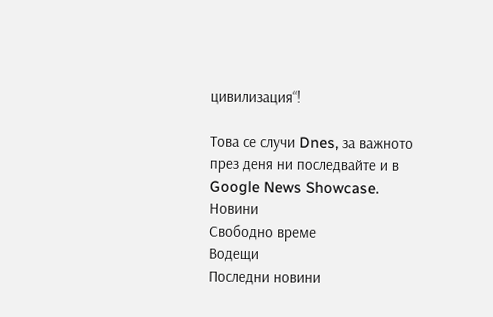цивилизация“!

Това се случи Dnes, за важното през деня ни последвайте и в Google News Showcase.
Новини
Свободно време
Водещи
Последни новини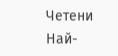Четени
Най-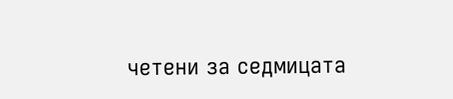четени за седмицата